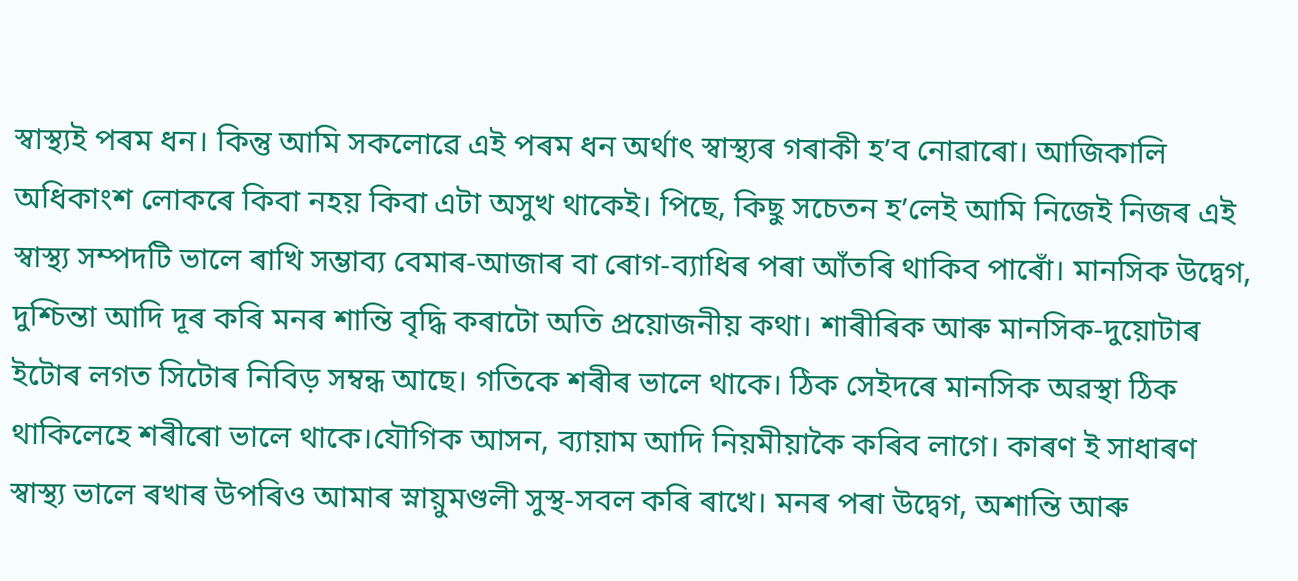স্বাস্থ্যই পৰম ধন। কিন্তু আমি সকলোৱে এই পৰম ধন অৰ্থাৎ স্বাস্থ্যৰ গৰাকী হ’ব নোৱাৰো। আজিকালি অধিকাংশ লোকৰে কিবা নহয় কিবা এটা অসুখ থাকেই। পিছে, কিছু সচেতন হ’লেই আমি নিজেই নিজৰ এই স্বাস্থ্য সম্পদটি ভালে ৰাখি সম্ভাব্য বেমাৰ-আজাৰ বা ৰোগ-ব্যাধিৰ পৰা আঁতৰি থাকিব পাৰোঁ। মানসিক উদ্বেগ, দুশ্চিন্তা আদি দূৰ কৰি মনৰ শান্তি বৃদ্ধি কৰাটো অতি প্ৰয়োজনীয় কথা। শাৰীৰিক আৰু মানসিক-দুয়োটাৰ ইটোৰ লগত সিটোৰ নিবিড় সম্বন্ধ আছে। গতিকে শৰীৰ ভালে থাকে। ঠিক সেইদৰে মানসিক অৱস্থা ঠিক থাকিলেহে শৰীৰো ভালে থাকে।যৌগিক আসন, ব্যায়াম আদি নিয়মীয়াকৈ কৰিব লাগে। কাৰণ ই সাধাৰণ স্বাস্থ্য ভালে ৰখাৰ উপৰিও আমাৰ স্নায়ুমণ্ডলী সুস্থ-সবল কৰি ৰাখে। মনৰ পৰা উদ্বেগ, অশান্তি আৰু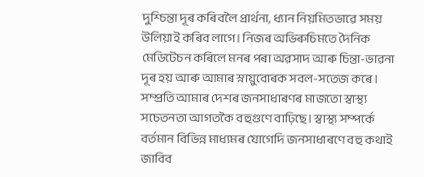দুশ্চিন্তা দূৰ কৰিবলৈ প্ৰাৰ্থনা, ধ্যান নিয়মিতভাৱে সময় উলিয়াই কৰিব লাগে। নিজৰ অভিৰুচিমতে দৈনিক মেডিটেচন কৰিলে মনৰ পৰা অৱসাদ আৰু চিন্তা-ভাৱনা দূৰ হয় আৰু আমাৰ স্নায়ুবোৰক সবল-সতেজ কৰে। সম্প্ৰতি আমাৰ দেশৰ জনসাধাৰণৰ মাজতো স্বাস্থ্য সচেতনতা আগতকৈ বহুগুণে বাঢ়িছে। স্বাস্থ্য সম্পৰ্কে বৰ্তমান বিভিন্ন মাধ্যমৰ যোগেদি জনসাধাৰণে বহু কথাই জাবিব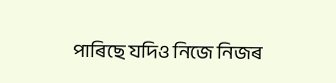পাৰিছে যদিও নিজে নিজৰ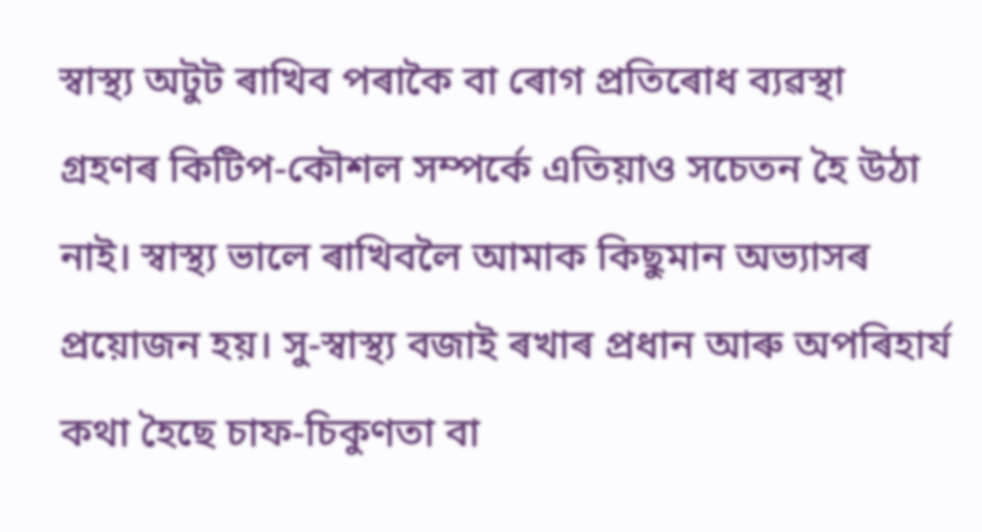স্বাস্থ্য অটুট ৰাখিব পৰাকৈ বা ৰোগ প্ৰতিৰোধ ব্যৱস্থা গ্ৰহণৰ কিটিপ-কৌশল সম্পৰ্কে এতিয়াও সচেতন হৈ উঠা নাই। স্বাস্থ্য ভালে ৰাখিবলৈ আমাক কিছুমান অভ্যাসৰ প্ৰয়োজন হয়। সু-স্বাস্থ্য বজাই ৰখাৰ প্ৰধান আৰু অপৰিহাৰ্য কথা হৈছে চাফ-চিকুণতা বা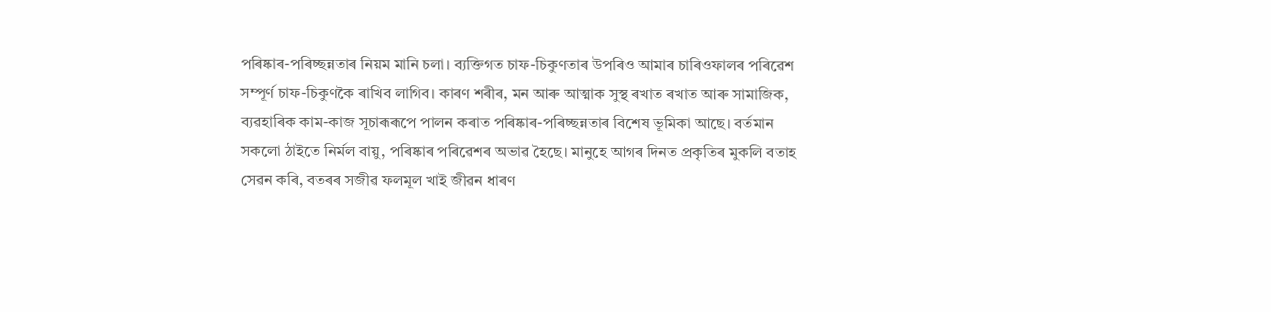পৰিষ্কাৰ-পৰিচ্ছন্নতাৰ নিয়ম মানি চলা। ব্যক্তিগত চাফ-চিকুণতাৰ উপৰিও আমাৰ চাৰিওফালৰ পৰিৱেশ সম্পূৰ্ণ চাফ-চিকুণকৈ ৰাখিব লাগিব। কাৰণ শৰীৰ, মন আৰু আত্মাক সুস্থ ৰখাত ৰখাত আৰু সামাজিক, ব্যৱহাৰিক কাম-কাজ সূচাৰূৰূপে পালন কৰাত পৰিষ্কাৰ-পৰিচ্ছন্নতাৰ বিশেষ ভূমিকা আছে। বৰ্তমান সকলো ঠাইতে নিৰ্মল বায়ু, পৰিষ্কাৰ পৰিৱেশৰ অভাৱ হৈছে। মানুহে আগৰ দিনত প্ৰকৃতিৰ মুকলি বতাহ সেৱন কৰি, বতৰৰ সজীৱ ফলমূল খাই জীৱন ধাৰণ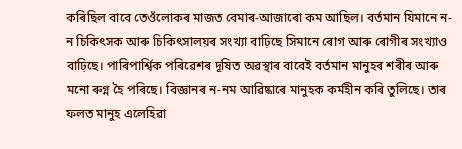কৰিছিল বাবে তেওঁলোকৰ মাজত বেমাৰ-আজাৰো কম আছিল। বৰ্তমান যিমানে ন-ন চিকিৎসক আৰু চিকিৎসালয়ৰ সংখ্যা বাঢ়িছে সিমানে ৰোগ আৰু ৰোগীৰ সংখ্যাও বাঢ়িছে। পাৰিপাৰ্শ্বিক পৰিৱেশৰ দূষিত অৱস্থাৰ বাবেই বৰ্তমান মানুহৰ শৰীৰ আৰু মনো ৰুগ্ন হৈ পৰিছে। বিজ্ঞানৰ ন-নম আৱিষ্কাৰে মানুহক কৰ্মহীন কৰি তুলিছে। তাৰ ফলত মানুহ এলেহিৱা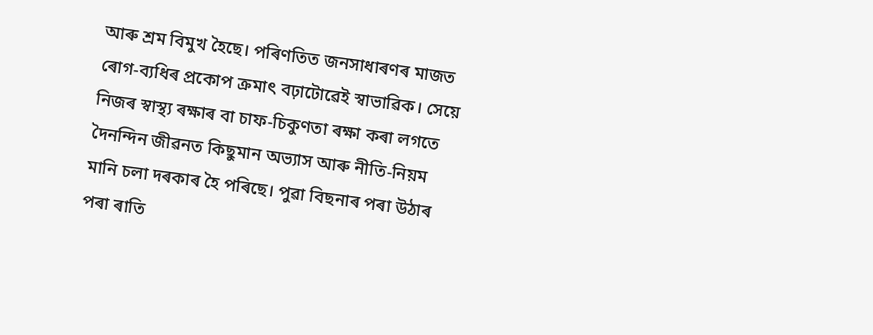আৰু শ্ৰম বিমুখ হৈছে। পৰিণতিত জনসাধাৰণৰ মাজত ৰোগ-ব্যধিৰ প্ৰকোপ ক্ৰমাৎ বঢ়াটোৱেই স্বাভাৱিক। সেয়ে নিজৰ স্বাস্থ্য ৰক্ষাৰ বা চাফ-চিকুণতা ৰক্ষা কৰা লগতে দৈনন্দিন জীৱনত কিছুমান অভ্যাস আৰু নীতি-নিয়ম মানি চলা দৰকাৰ হৈ পৰিছে। পুৱা বিছনাৰ পৰা উঠাৰ পৰা ৰাতি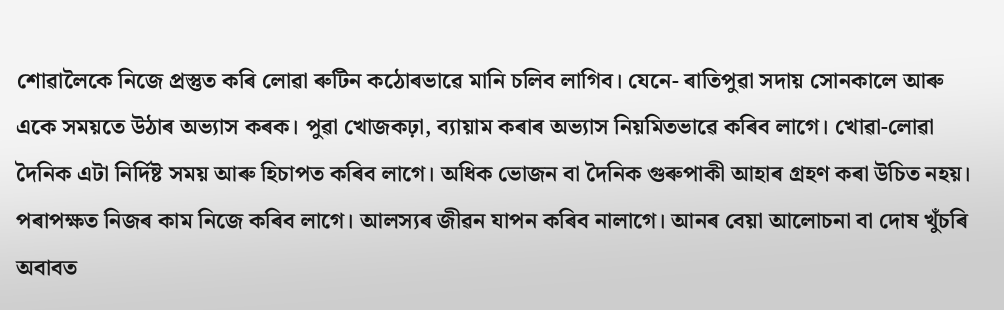শোৱালৈকে নিজে প্ৰস্তুত কৰি লোৱা ৰুটিন কঠোৰভাৱে মানি চলিব লাগিব। যেনে- ৰাতিপুৱা সদায় সোনকালে আৰু একে সময়তে উঠাৰ অভ্যাস কৰক। পুৱা খোজকঢ়া, ব্যায়াম কৰাৰ অভ্যাস নিয়মিতভাৱে কৰিব লাগে। খোৱা-লোৱা দৈনিক এটা নিৰ্দিষ্ট সময় আৰু হিচাপত কৰিব লাগে। অধিক ভোজন বা দৈনিক গুৰুপাকী আহাৰ গ্ৰহণ কৰা উচিত নহয়। পৰাপক্ষত নিজৰ কাম নিজে কৰিব লাগে। আলস্যৰ জীৱন যাপন কৰিব নালাগে। আনৰ বেয়া আলোচনা বা দোষ খুঁচৰি অবাবত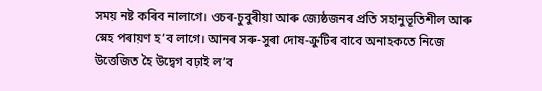সময় নষ্ট কৰিব নালাগে। ওচৰ-চুবুৰীয়া আৰু জ্যেষ্ঠজনৰ প্ৰতি সহানুভূতিশীল আৰু স্নেহ পৰায়ণ হ’ব লাগে। আনৰ সৰু-সুৰা দোষ-ক্ৰুটিৰ বাবে অনাহকতে নিজে উত্তেজিত হৈ উদ্বেগ বঢ়াই ল’ব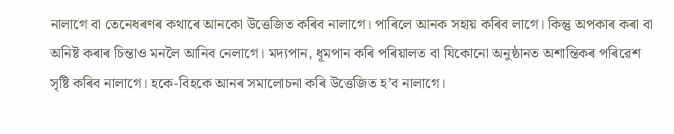নালাগে বা তেনেধৰণৰ কথাৰে আনকো উত্তেজিত কৰিব নালাগে। পাৰিলে আনক সহায় কৰিব লাগে। কিন্তু অপকাৰ কৰা বা অনিষ্ট কৰাৰ চিন্তাও মনলৈ আনিব নেলাগে। মদ্যপান, ধূমপান কৰি পৰিয়ালত বা যিকোনো অনুষ্ঠানত অশান্তিকৰ পৰিৱেশ সৃষ্টি কৰিব নালাগে। হকে-বিহকে আনৰ সমালোচনা কৰি উত্তেজিত হ’ব নালাগে।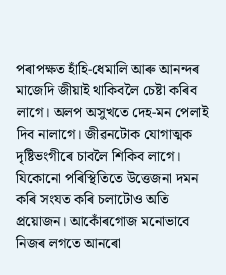পৰাপক্ষত হাঁহি-ধেমালি আৰু আনন্দৰ মাজেদি জীয়াই থাকিবলৈ চেষ্টা কৰিব লাগে। অলপ অসুখতে দেহ-মন পেলাই দিব নালাগে। জীৱনটোক যোগাত্মক দৃষ্টিভংগীৰে চাবলৈ শিকিব লাগে। যিকোনো পৰিস্থিতিতে উত্তেজনা দমন কৰি সংযত কৰি চলাটোও অতি প্ৰয়োজন। আকোঁৰগোজ মনোভাবে নিজৰ লগতে আনৰো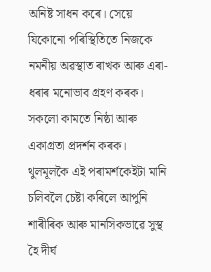অনিষ্ট সাধন কৰে। সেয়ে যিকোনো পৰিস্থিতিতে নিজকে নমনীয় অৱস্থাত ৰাখক আৰু এৰা-ধৰাৰ মনোভাব গ্ৰহণ কৰক। সকলো কামতে নিষ্ঠা আৰু একাগ্ৰতা প্ৰদৰ্শন কৰক। থুলমূলকৈ এই পৰামৰ্শকেইটা মানি চলিবলৈ চেষ্টা কৰিলে আপুনি শাৰীৰিক আৰু মানসিকভাৱে সুস্থ হৈ দীৰ্ঘ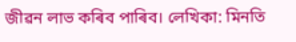জীৱন লাভ কৰিব পাৰিব। লেখিকা: মিনতি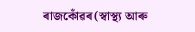ৰাজকোঁৱৰ(স্বাস্থ্য আৰু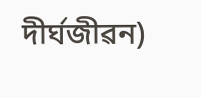দীৰ্ঘজীৱন)